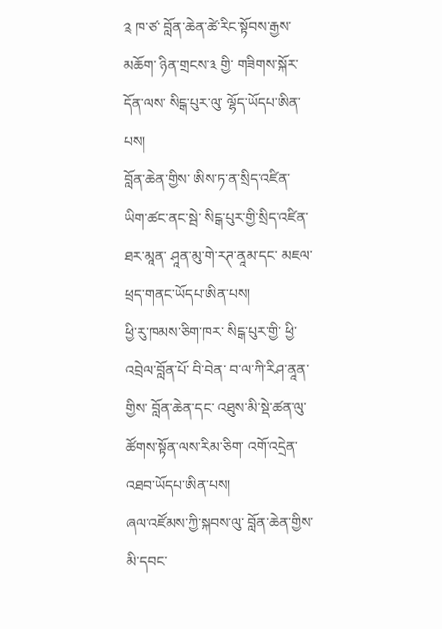༉ ཁ་ཙ་ བློན་ཆེན་ཚེ་རིང་སྟོབས་རྒྱས་མཆོག་ ཉིན་གྲངས་༣ གྱི་ གཟིགས་སྐོར་དོན་ལས་ སིངྒ་པུར་ལུ་ ལྷོད་ཡོདཔ་ཨིན་པས།
བློན་ཆེན་གྱིས་ ཨིས་ཏ་ན་སྲིད་འཛིན་ཡིག་ཚང་ནང་སྦེ་ སིངྒ་པུར་གྱི་སྲིད་འཛིན་ ཐར་མཱན་ ཤཱན་མུ་གེ་རཊ་ནཱམ་དང་ མཇལ་ཕྲད་གནང་ཡོདཔ་ཨིན་པས།
ཕྱི་རུ་ཁམས་ཅིག་ཁར་ སིངྒ་པུར་གྱི་ ཕྱི་འབྲེལ་བློན་པོ་ བི་བེན་ བ་ལ་ཀི་རིཤ་ནཱན་གྱིས་ བློན་ཆེན་དང་ འཐུས་མི་སྡེ་ཚན་ལུ་ ཚོགས་སྟོན་ལས་རིམ་ཅིག་ འགོ་འདྲེན་འཐབ་ཡོདཔ་ཨིན་པས།
ཞལ་འཛོམས་ཀྱི་སྐབས་ལུ་ བློན་ཆེན་གྱིས་ མི་དབང་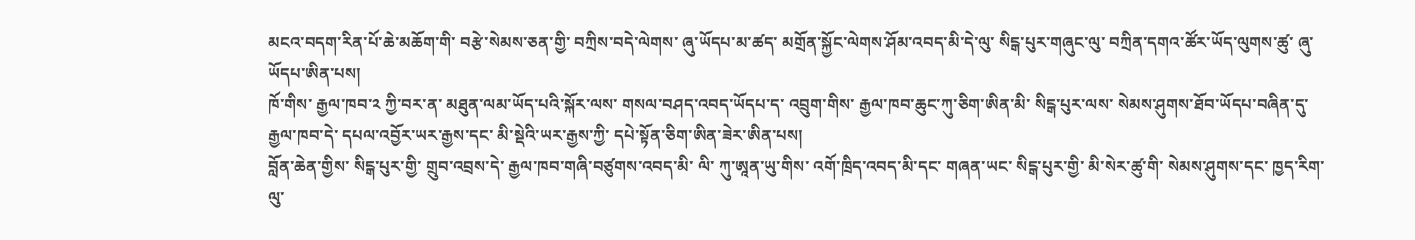མངའ་བདག་རིན་པོ་ཆེ་མཆོག་གི་ བརྩེ་སེམས་ཅན་གྱི་ བཀྲིས་བདེ་ལེགས་ ཞུ་ཡོདཔ་མ་ཚད་ མགྲོན་སྐྱོང་ལེགས་ཤོམ་འབད་མི་དེ་ལུ་ སིངྒ་པུར་གཞུང་ལུ་ བཀྲིན་དགའ་ཚོར་ཡོད་ལུགས་ཚུ་ ཞུ་ཡོདཔ་ཨིན་པས།
ཁོ་གིས་ རྒྱལ་ཁབ་༢ ཀྱི་བར་ན་ མཐུན་ལམ་ཡོད་པའི་སྐོར་ལས་ གསལ་བཤད་འབད་ཡོདཔ་ད་ འབྲུག་གིས་ རྒྱལ་ཁབ་ཆུང་ཀུ་ཅིག་ཨིན་མི་ སིངྒ་པུར་ལས་ སེམས་ཤུགས་ཐོབ་ཡོདཔ་བཞིན་དུ་ རྒྱལ་ཁབ་དེ་ དཔལ་འབྱོར་ཡར་རྒྱས་དང་ མི་སྡེའི་ཡར་རྒྱས་ཀྱི་ དཔེ་སྟོན་ཅིག་ཨིན་ཟེར་ཨིན་པས།
བློན་ཆེན་གྱིས་ སིངྒ་པུར་གྱི་ གྲུབ་འབྲས་དེ་ རྒྱལ་ཁབ་གཞི་བཙུགས་འབད་མི་ ལི་ ཀུ་ཨཱན་ཡུ་གིས་ འགོ་ཁྲིད་འབད་མི་དང་ གཞན་ཡང་ སིངྒ་པུར་གྱི་ མི་སེར་ཚུ་གི་ སེམས་ཤུགས་དང་ ཁྱད་རིག་ལུ་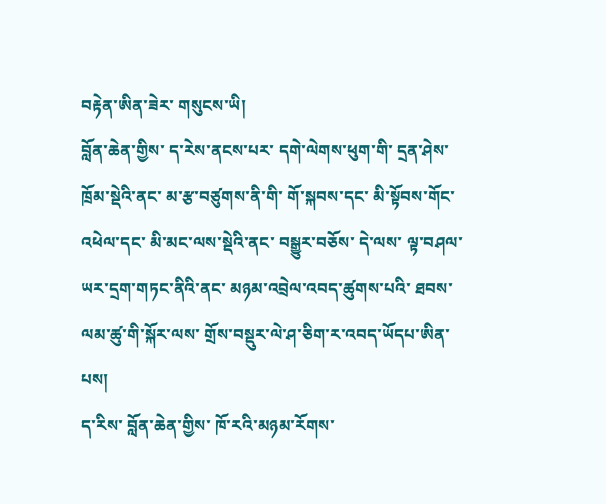བརྟེན་ཨིན་ཟེར་ གསུངས་ཡི།
བློན་ཆེན་གྱིས་ ད་རེས་ནངས་པར་ དགེ་ལེགས་ཕུག་གི་ དྲན་ཤེས་ཁྲོམ་སྡེའི་ནང་ མ་རྩ་བཙུགས་ནི་གི་ གོ་སྐབས་དང་ མི་སྟོབས་གོང་འཕེལ་དང་ མི་མང་ལས་སྡེའི་ནང་ བསྒྱུར་བཅོས་ དེ་ལས་ ལྟ་བཤལ་ཡར་དྲག་གཏང་ནིའི་ནང་ མཉམ་འབྲེལ་འབད་ཚུགས་པའི་ ཐབས་ལམ་ཚུ་གི་སྐོར་ལས་ གྲོས་བསྡུར་ལེ་ཤ་ཅིག་ར་འབད་ཡོདཔ་ཨིན་པས།
ད་རིས་ བློན་ཆེན་གྱིས་ ཁོ་རའི་མཉམ་རོགས་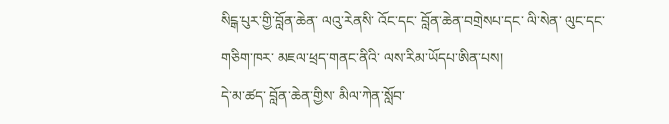སིངྒ་པུར་གྱི་བློན་ཆེན་ ལའུ་རེནསི་ འོང་དང་ བློན་ཆེན་བགྲེསཔ་དང་ ལི་སེན་ ལུང་དང་གཅིག་ཁར་ མཇལ་ཕྲད་གནང་ནིའི་ ལས་རིམ་ཡོདཔ་ཨིན་པས།
དེ་མ་ཚད་ བློན་ཆེན་གྱིས་ མིལ་ཀེན་སློབ་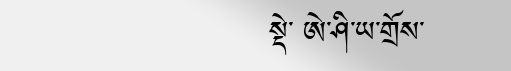སྡེ་ ཨེ་ཤི་ཡ་གྲོས་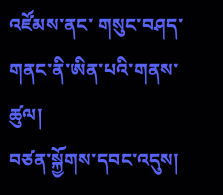འཛོམས་ནང་ གསུང་བཤད་གནང་ནི་ཨིན་པའི་གནས་ཚུལ།
བཙན་སྐྱོགས་དབང་འདུས།